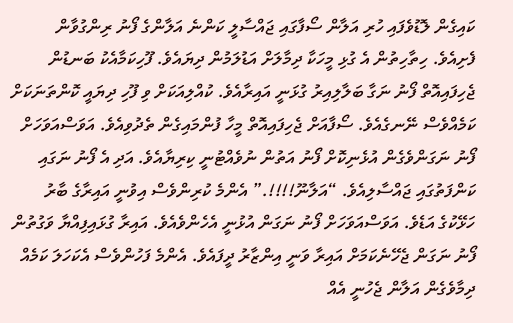ކައިގެން ލޮޑުވެފައި ހުރި އަލާން ސޯފާގައި ޖައްސާލީ ކަންނެ އަލާންގެ ފޯނު ރިންގުވާން ފެށިއެވެ. ހިތާހިތުން އެ ގުޅި މީހަކާ ދިމާލަށް އަޑުލަމުން ދިޔައެވެ. ފޫހިކަމާއެކު ބަނޑުން ޖެހިފައިއޮތް ފޯނު ނަގާ ބަލާލިއިރު ގުޅަނީ އައިރާއެވެ. ކުއްލިއަކަށް ވި ފޫހި ދިޔައީ ކޮންތަނަކަށް ކަމެއްވެސް ނޭނގެއެވެ. ސޯފާއަށް ޖެހިފައިއޮތް މީހާ ފުންމައިގެން ތެދުވިއެވެ. އަވަސްއަވަހަށް ފޯނު ނަގަންވެގެން އުޅެނިކޮށް ފޯނު އަތުން ނުވެއްޓުނީ ކިރިޔާއެވެ. އަދި އެ ފޯނު ނަގައި ކަންފަތުގައި ޖައްސާލިއެވެ. “އަލާނޫ!!!!.” އެންމެ ކުރިންވެސް އިވުނީ އައިރާގެ ބާރު ހަޅޭކުގެ އަޑެވެ. އަވަސްއަވަހަށް ފޯނު ނަގަން އުޅުނީ އެހެންވެއެވެ. އައިރާ ގުޅައިފިއްޔާ ވަގުތުން ފޯނު ނަގަން ޖެހޭނެކަމަށް އައިރާ ވަނީ އިންޒާރު ދީފައެވެ. އެންމެ ފަހުންވެސް އެކަހަލަ ކަމެއް ދިމާވެގެން އަލާން ޖެހުނީ އެއް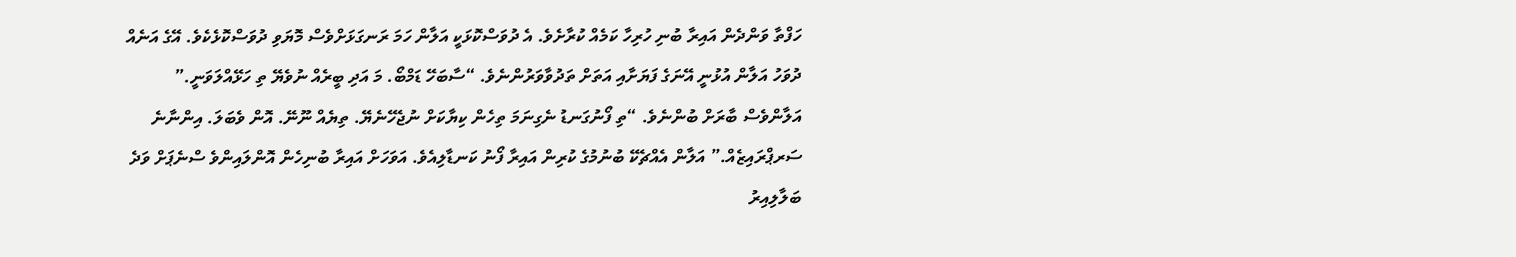ހަފްތާ ވަންދެން އައިރާ ބުނި ހުރިހާ ކަމެއް ކުރާށެވެ. އެ ދުވަސްކޮޅަކީ އަލާން ހަމަ ރަނގަޅަށްވެސް މޮޔަވި ދުވަސްކޮޅެކެވެ. އޭގެ އަނެއް ދުވަހު އަލާން އުޅުނީ އޭނަގެ ފަޔަށާއި އަތަށް ތަދުވާވަރުންނެވެ. “ސާބަހޭ ޑަމްބޯ. މަ އަދި ބީރެއް ނުވެޔޭ ތި ހަޅޭއްލަވަނީ.” އަލާންވެސް ބާރަށް ބުންނެވެ. “ތި ފޯނުގަނޑު ނެގިނަމަ ތިހެން ކިޔާކަށް ނުޖެހޭނެޔޭ. ތިޔެއް ނޫނޭ. އޮން ވެބަލަ. އިންނާނެ ސަރޕްރައިޒެއް.” އަލާން އެއްޗެކޭ ބުނުމުގެ ކުރިން އައިރާ ފޯނު ކަނޑާލިއެވެ. އަވަހަށް އައިރާ ބުނިހެން އޮންލައިންވެ ސްނެޕަށް ވަދެ ބަލާލިއިރު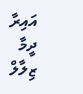އައިރާ ދީމާ ޒިލާލް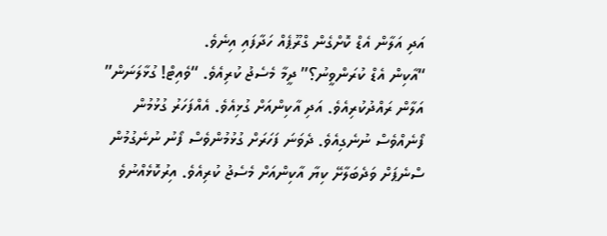އަދި އަލާން އެޑް ކޮށްގެން ގްރޫޕެއް ހަދާފައި އިނެވެ.
“އާކިން އެޑް ކުރަންވީނު؟” ދީމާ މެސެޖު ކުރިއެވެ. “ވެއިޓް! ގުޅާލަނަން” އަލާން ރައްދުކުރިއެވެ. އަދި އާކިންއަށް ގުޅިއެވެ. އެއްފަހަރު ގުޅުމުން ފޯނެއްވެސް ނުނެގިއެވެ. ދެވަނަ ފަހަރަށް ގުޅުމުންވެސް ފޯނު ނުނެގުމުން ސްނެޕަށް ވަދެބަލާށޭ ކިޔާ އާކިންއަށް މެސެޖު ކުރިއެވެ. އިރުކޮޅެއްނުވެ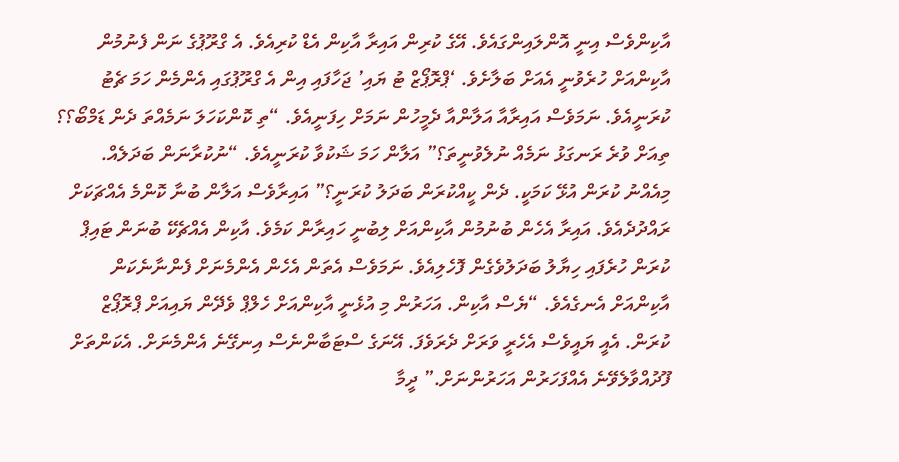އާކިންވެސް އިނީ އޮންލައިންގައެވެ. އޭގެ ކުރިން އައިރާ އާކިން އެޑް ކުރިއެވެ. އެ ގްރޫޕުގެ ނަން ފެނުމުން އާކިންއަށް ހުރެވުނީ އެއަށް ބަލާށެވެ. ‘ޕްރޮޕޯޒް ޓު ޔައި’ ޖަހާފައި އިން އެ ގްރޫޕުގައި އެންމެން ހަމަ ޗެޓު ކުރަނީއެވެ. ނަމަވެސް އައިރާއާ އަލާންއާ ދެމީހުން ނަމަށް ހިފަނީއެވެ. “ތި ކޮންކަހަލަ ނަމެއްތަ ދެން ޑަމްބޯ؟؟ ތިއަށް ވުރެ ރަނގަޅު ނަމެއް ނުލެވުނީތަ؟” އަލާން ހަމަ ޝަކުވާ ކުރަނީއެވެ. “ނުކުރާނަން ބަދަލެއް. މިއެއްނު ކުރަން އުޅޭ ކަމަކީ. ދެން ކީއްކުރަން ބަދަލު ކުރަނީ؟” އައިރާވެސް އަލާން ބުނާ ކޮންމެ އެއްޗަކަށް ރައްދުދެއެވެ. އައިރާ އެހެން ބުނުމުން އާކިންއަށް ލިބުނީ ހައިރާން ކަމެވެ. އާކިން އެއްޗެކޭ ބުނަން ޓައިޕް ކުރަން ހުރެފައި ހިޔާލު ބަދަލުވެގެން ފޮހެލިއެވެ. ނަމަވެސް އެތަން އެހެން އެންމެނަށް ފެންނާނެކަން އާކިންއަށް އެނގެއެވެ. “ޔެސް އާކިން. އަހަރުން މި އުޅެނީ އާކިންއަށް ހެލްޕް ވެދޭން ޔައިއަށް ޕްރޮޕޯޒް ކުރަން. އެއީ ޔައީވެސް އެހެރީ ވަރަށް ދެރަވެފަ. އޭނަގެ ސްޓަބާންނެސް އިނގޭނެ އެންމެނަށް. އެކަންތަށް ފޫދުއްވާލެވޭނެ އެއްފަހަރުން އަހަރުންނަށް.” ދީމާ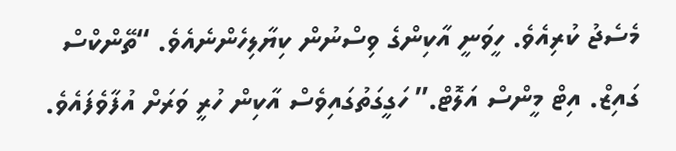މެސެޖު ކުރިއެވެ. ހީވަނީ އާކިންގެ ވިސްނުން ކިޔާލިހެންނެއެވެ. “ތޭންކްސް ގައިޒް. އިޓް މީންސް އަލޮޓް.” ހަގީގަތުގައިވެސް އާކިން ހުރީ ވަރަށް އުފާވެފައެވެ.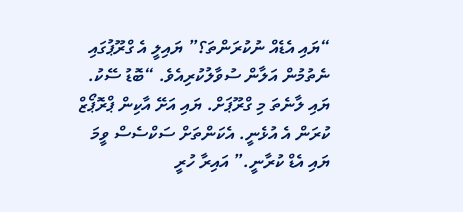“ޔައި އެޑެއް ނުކުރަންތަ؟” ޔައިލީ އެ ގްރޫޕުގައި ނެތުމުން އަލާން ސުވާލުކުރިއެވެ. “ބޮޑު ސޭކު. ޔައި ލާނެތަ މި ގްރޫޕަށް. ޔައި އަށޭ އާކިން ޕްރޮޕޯޒް ކުރަން އެ އުޅެނީ. އެކަންތަށް ސަކްސެސް ވީމަ ޔައި އެޑް ކުރާނީ.” އައިރާ ހުރީ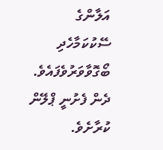އަލާންގެ ސޭކުކަމާހެދި ބޯގޮވާވަރުވެފައެވެ. ދެން ފެށުނީ ޕްލޭން ކުރާށެވެ.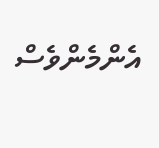އެންމެންވެސް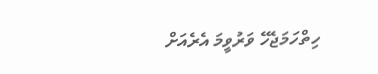ހިތްހަމަޖެހޭ ވަރުވީމަ އެރެއަށް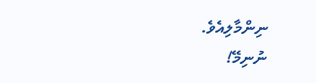ނިންމާލިއެވެ.
ނުނިމޭ!